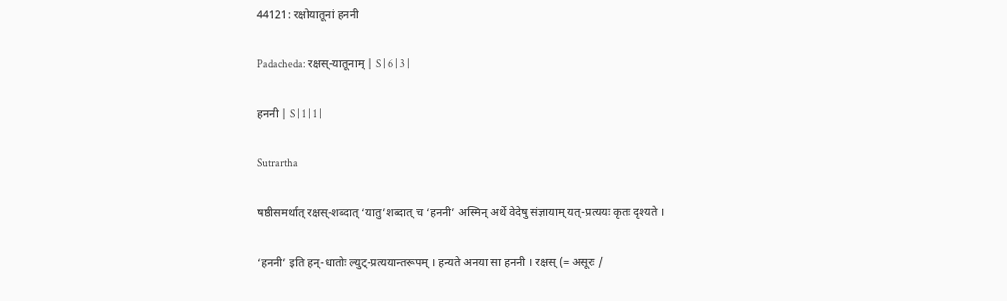44121: रक्षोयातूनां हननी

Padacheda: रक्षस्-यातूनाम् | S | 6 | 3 |

हननी | S | 1 | 1 |

Sutrartha

षष्ठीसमर्थात् रक्षस्-शब्दात् ‘यातु’शब्दात् च ‘हननी’ अस्मिन् अर्थे वेदेषु संज्ञायाम् यत्-प्रत्ययः कृतः दृश्यते ।

‘हननी’ इति हन्-धातोः ल्युट्-प्रत्ययान्तरूपम् । हन्यते अनया सा हननी । रक्षस् (= असूरः /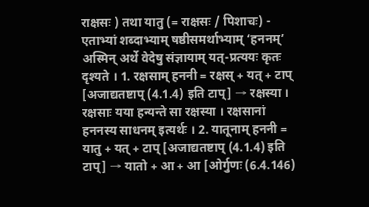राक्षसः ) तथा यातु (= राक्षसः / पिशाचः) - एताभ्यां शब्दाभ्याम् षष्ठीसमर्थाभ्याम् ‘हननम्’ अस्मिन् अर्थे वेदेषु संज्ञायाम् यत्-प्रत्ययः कृतः दृश्यते । 1. रक्षसाम् हननी = रक्षस् + यत् + टाप् [अजाद्यतष्टाप् (4.1.4) इति टाप्] → रक्षस्या । रक्षसाः यया हन्यन्ते सा रक्षस्या । रक्षसानां हननस्य साधनम् इत्यर्थः । 2. यातूनाम् हननी = यातु + यत् + टाप् [अजाद्यतष्टाप् (4.1.4) इति टाप्] → यातो + आ + आ [ओर्गुणः (6.4.146)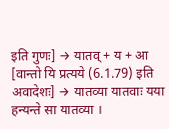इति गुणः] → यातव् + य + आ [वान्तो यि प्रत्यये (6.1.79) इति अवादेशः] → यातव्या यातवाः यया हन्यन्ते सा यातव्या ।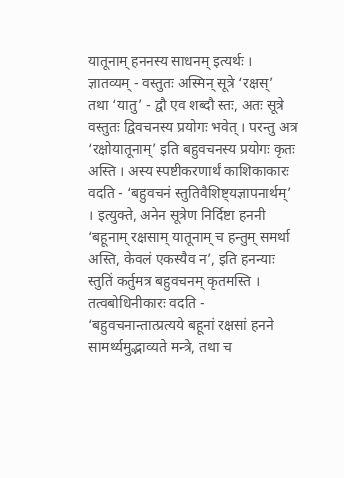यातूनाम् हननस्य साधनम् इत्यर्थः । ज्ञातव्यम् - वस्तुतः अस्मिन् सूत्रे ‘रक्षस्’ तथा ‘यातु’ - द्वौ एव शब्दौ स्तः, अतः सूत्रे वस्तुतः द्विवचनस्य प्रयोगः भवेत् । परन्तु अत्र ‘रक्षोयातूनाम्’ इति बहुवचनस्य प्रयोगः कृतः अस्ति । अस्य स्पष्टीकरणार्थं काशिकाकारः वदति - ‘बहुवचनं स्तुतिवैशिष्ट्यज्ञापनार्थम्’ । इत्युक्ते, अनेन सूत्रेण निर्दिष्टा हननी ‘बहूनाम् रक्षसाम् यातूनाम् च हन्तुम् समर्था अस्ति, केवलं एकस्यैव न’, इति हनन्याः स्तुतिं कर्तुमत्र बहुवचनम् कृतमस्ति । तत्वबोधिनीकारः वदति - ‘बहुवचनान्तात्प्रत्यये बहूनां रक्षसां हनने सामर्थ्यमुद्भाव्यते मन्त्रे, तथा च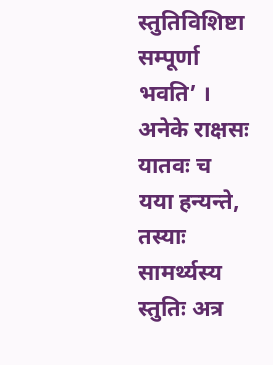स्तुतिविशिष्टा सम्पूर्णा भवति’ । अनेके राक्षसः यातवः च यया हन्यन्ते, तस्याः सामर्थ्यस्य स्तुतिः अत्र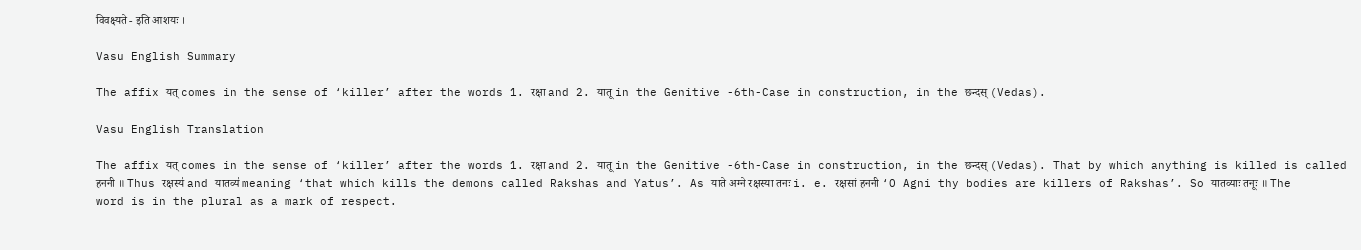विवक्ष्यते - इति आशयः ।

Vasu English Summary

The affix यत् comes in the sense of ‘killer’ after the words 1. रक्षा and 2. यातू in the Genitive -6th-Case in construction, in the छन्दस् (Vedas).

Vasu English Translation

The affix यत् comes in the sense of ‘killer’ after the words 1. रक्षा and 2. यातू in the Genitive -6th-Case in construction, in the छन्दस् (Vedas). That by which anything is killed is called हननी ॥ Thus रक्षस्य॑ and यातव्य॑ meaning ‘that which kills the demons called Rakshas and Yatus’. As याते अग्ने रक्षस्या तनः i. e. रक्षसां हननी ‘O Agni thy bodies are killers of Rakshas’. So यातव्याः तनूः ॥ The word is in the plural as a mark of respect.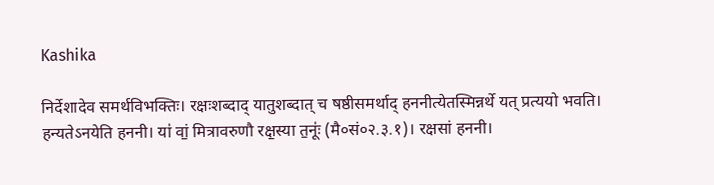Kashika

निर्देशादेव समर्थविभक्तिः। रक्षःशब्दाद् यातुशब्दात् च षष्ठीसमर्थाद् हननीत्येतस्मिन्नर्थे यत् प्रत्ययो भवति। हन्यतेऽनयेति हननी। या॑ वां॒ मित्रावरुणौ रक्ष॒स्या त॒नूः॑ (मै०सं०२.३.१)। रक्षसां हननी।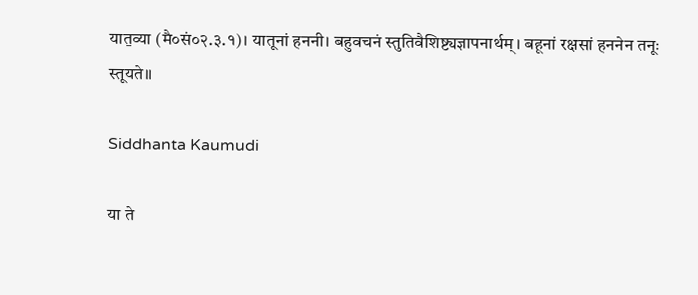यात॒व्या (मै०सं०२.३.१)। यातूनां हननी। बहुवचनं स्तुतिवैशिष्ट्यज्ञापनार्थम्। बहूनां रक्षसां हननेन तनूः स्तूयते॥

Siddhanta Kaumudi

या ते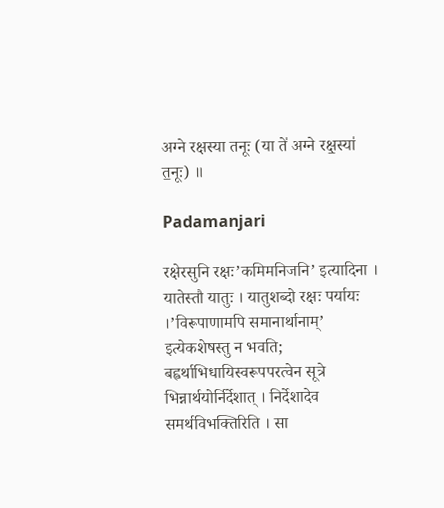अग्ने रक्षस्या तनूः (या ते॑ अग्ने रक्ष॒स्या॑ त॒नूः) ॥

Padamanjari

रक्षेरसुनि रक्षः’कमिमनिजनि’ इत्यादिना । यातेस्तौ यातुः । यातुशब्दो रक्षः पर्यायः ।’विरूपाणामपि समानार्थानाम्’ इत्येकशेषस्तु न भवति; बह्वर्थाभिधायिस्वरूपपरत्वेन सूत्रे भिन्नार्थयोर्निर्देशात् । निर्देशादेव समर्थविभक्तिरिति । सा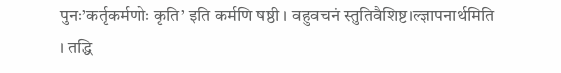पुनः’कर्तृकर्मणोः कृति’ इति कर्मणि षष्ठी । वहुवचनं स्तुतिवैशिष्ट।ल्ज्ञापनार्थमिति । तद्धि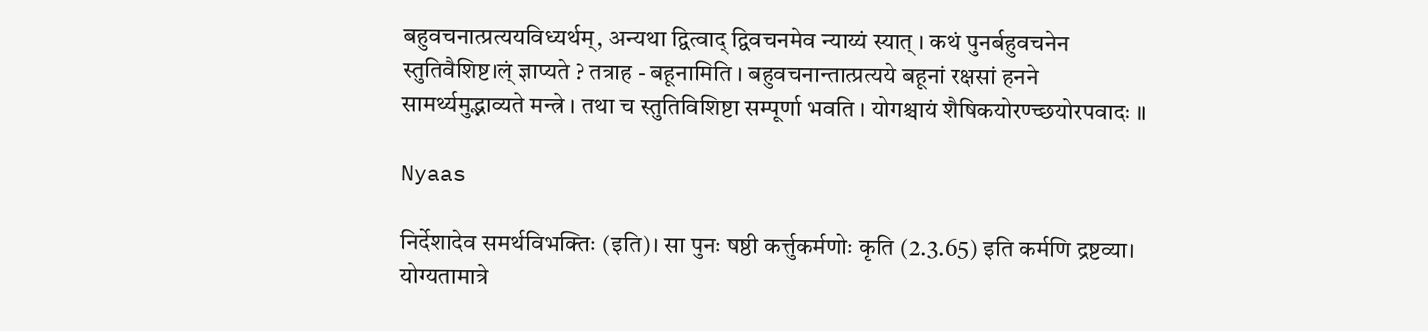बहुवचनात्प्रत्ययविध्यर्थम्, अन्यथा द्वित्वाद् द्विवचनमेव न्याय्यं स्यात् । कथं पुनर्बहुवचनेन स्तुतिवैशिष्ट।ल्ं ज्ञाप्यते ? तत्राह - बहूनामिति । बहुवचनान्तात्प्रत्यये बहूनां रक्षसां हनने सामर्थ्यमुद्भाव्यते मन्त्रे । तथा च स्तुतिविशिष्टा सम्पूर्णा भवति । योगश्चायं शैषिकयोरण्च्छयोरपवादः ॥

Nyaas

निर्देशादेव समर्थविभक्तिः (इति)। सा पुनः षष्ठी कर्त्तुकर्मणोः कृति (2.3.65) इति कर्मणि द्रष्टव्या। योग्यतामात्रे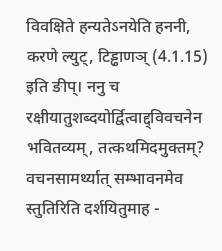विवक्षिते हन्यतेऽनयेति हननी, करणे ल्युट्, टिड्ढाणञ् (4.1.15) इति ङीप्। ननु च रक्षीयातुशब्दयोर्द्वित्वाद्द्विवचनेन भवितव्यम्, तत्कथमिदमुक्तम्? वचनसामर्थ्यात् सम्भावनमेव स्तुतिरिति दर्शयितुमाह -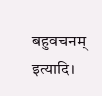बहुवचनम् इत्यादि।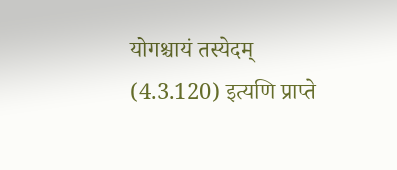योगश्चायं तस्येदम् (4.3.120) इत्यणि प्राप्ते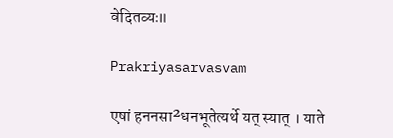वेदितव्यः॥

Prakriyasarvasvam

एषां हननसा²धनभूतेत्यर्थे यत् स्यात् । याते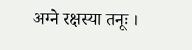अग्ने रक्षस्या तनूः ।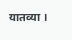यातव्या ।